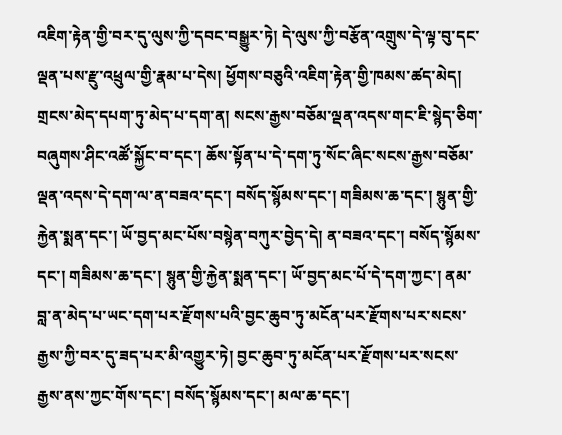འཇིག་རྟེན་གྱི་བར་དུ་ལུས་ཀྱི་དབང་བསྒྱུར་ཏེ། དེ་ལུས་ཀྱི་བརྩོན་འགྲུས་དེ་ལྟ་བུ་དང་ལྡན་པས་རྫུ་འཕྲུལ་གྱི་རྣམ་པ་དེས། ཕྱོགས་བཅུའི་འཇིག་རྟེན་གྱི་ཁམས་ཚད་མེད། གྲངས་མེད་དཔག་ཏུ་མེད་པ་དག་ན། སངས་རྒྱས་བཅོམ་ལྡན་འདས་གང་ཇི་སྙེད་ཅིག་བཞུགས་ཤིང་འཚོ་སྐྱོང་བ་དང་། ཆོས་སྟོན་པ་དེ་དག་ཏུ་སོང་ཞིང་སངས་རྒྱས་བཅོམ་ལྡན་འདས་དེ་དག་ལ་ན་བཟའ་དང་། བསོད་སྙོམས་དང་། གཟིམས་ཆ་དང་། སྙུན་གྱི་རྐྱེན་སྨན་དང་། ཡོ་བྱད་མང་པོས་བསྙེན་བཀུར་བྱེད་དེ། ན་བཟའ་དང་། བསོད་སྙོམས་དང་། གཟིམས་ཆ་དང་། སྙུན་གྱི་རྐྱེན་སྨན་དང་། ཡོ་བྱད་མང་པོ་དེ་དག་ཀྱང་། ནམ་བླ་ན་མེད་པ་ཡང་དག་པར་རྫོགས་པའི་བྱང་ཆུབ་ཏུ་མངོན་པར་རྫོགས་པར་སངས་རྒྱས་ཀྱི་བར་དུ་ཟད་པར་མི་འགྱུར་ཏེ། བྱང་ཆུབ་ཏུ་མངོན་པར་རྫོགས་པར་སངས་རྒྱས་ནས་ཀྱང་གོས་དང་། བསོད་སྙོམས་དང་། མལ་ཆ་དང་།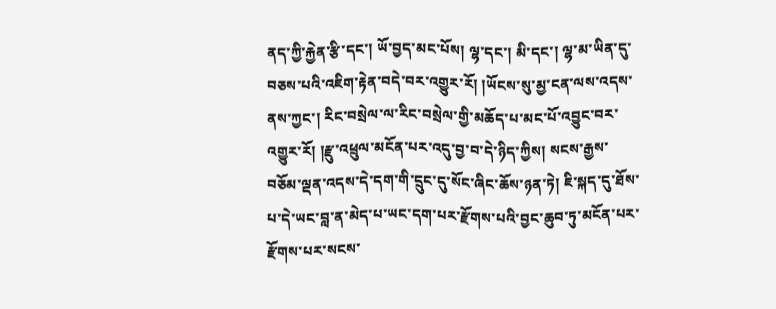ནད་ཀྱི་རྐྱེན་རྩི་དང་། ཡོ་བྱད་མང་པོས། ལྷ་དང་། མི་དང་། ལྷ་མ་ཡིན་དུ་བཅས་པའི་འཇིག་རྟེན་བདེ་བར་འགྱུར་རོ། །ཡོངས་སུ་མྱ་ངན་ལས་འདས་ནས་ཀྱང་། རིང་བསྲེལ་ལ་རིང་བསྲེལ་གྱི་མཆོད་པ་མང་པོ་འབྱུང་བར་འགྱུར་རོ། །རྫུ་འཕྲུལ་མངོན་པར་འདུ་བྱ་བ་དེ་ཉིད་ཀྱིས། སངས་རྒྱས་བཅོམ་ལྡན་འདས་དེ་དག་གི་དྲུང་དུ་སོང་ཞིང་ཆོས་ཉན་ཏེ། ཇི་སྐད་དུ་ཐོས་པ་དེ་ཡང་བླ་ན་མེད་པ་ཡང་དག་པར་རྫོགས་པའི་བྱང་ཆུབ་ཏུ་མངོན་པར་རྫོགས་པར་སངས་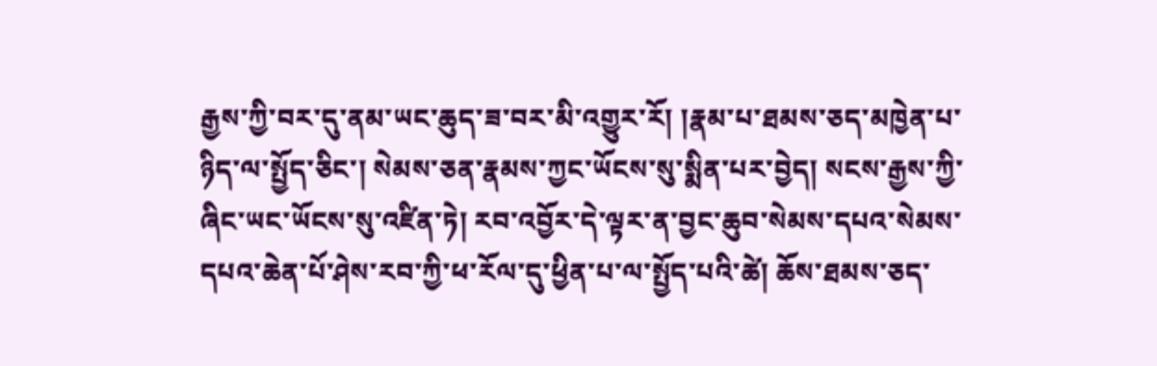རྒྱས་ཀྱི་བར་དུ་ནམ་ཡང་ཆུད་ཟ་བར་མི་འགྱུར་རོ། །རྣམ་པ་ཐམས་ཅད་མཁྱེན་པ་ཉིད་ལ་སྤྱོད་ཅིང་། སེམས་ཅན་རྣམས་ཀྱང་ཡོངས་སུ་སྨིན་པར་བྱེད། སངས་རྒྱས་ཀྱི་ཞིང་ཡང་ཡོངས་སུ་འཛིན་ཏེ། རབ་འབྱོར་དེ་ལྟར་ན་བྱང་ཆུབ་སེམས་དཔའ་སེམས་དཔའ་ཆེན་པོ་ཤེས་རབ་ཀྱི་ཕ་རོལ་དུ་ཕྱིན་པ་ལ་སྤྱོད་པའི་ཚེ། ཆོས་ཐམས་ཅད་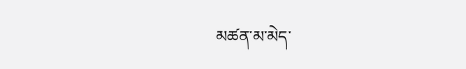མཚན་མ་མེད་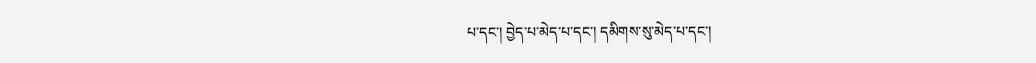པ་དང་། བྱེད་པ་མེད་པ་དང་། དམིགས་སུ་མེད་པ་དང་།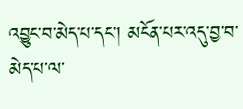འབྱུང་བ་མེད་པ་དང་། མངོན་པར་འདུ་བྱ་བ་མེད་པ་ལ་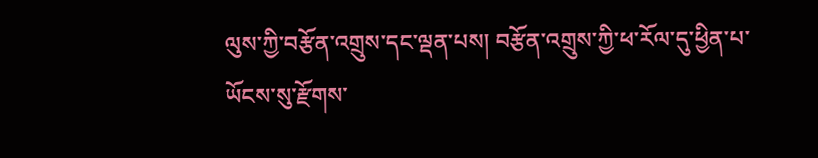ལུས་ཀྱི་བརྩོན་འགྲུས་དང་ལྡན་པས། བརྩོན་འགྲུས་ཀྱི་ཕ་རོལ་དུ་ཕྱིན་པ་ཡོངས་སུ་རྫོགས་